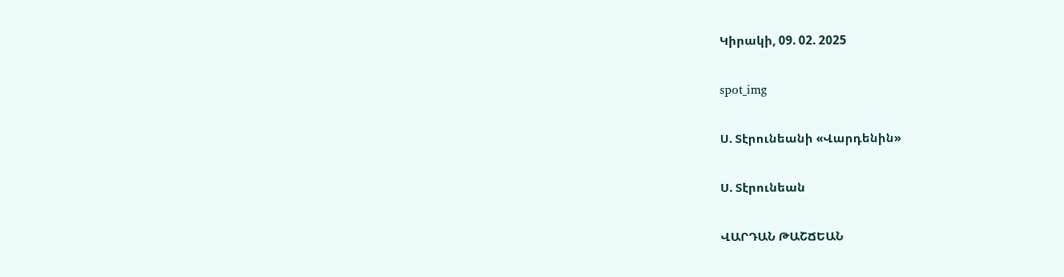Կիրակի, 09. 02. 2025

spot_img

Ս. Տէրունեանի «Վարդենին»

Ս. Տէրունեան

ՎԱՐԴԱՆ ԹԱՇՃԵԱՆ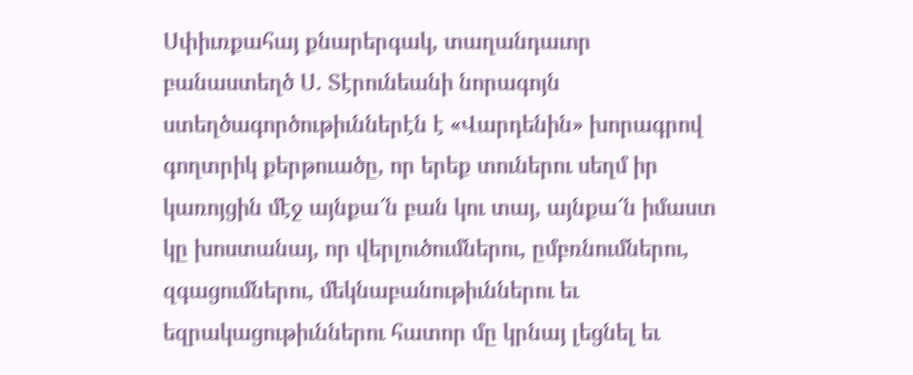Սփիւռքահայ քնարերգակ, տաղանդաւոր բանաստեղծ Ս. Տէրունեանի նորագոյն ստեղծագործութիւններէն է «Վարդենին» խորագրով գողտրիկ քերթուածը, որ երեք տուներու սեղմ իր կառոյցին մէջ այնքա՜ն բան կու տայ, այնքա՜ն իմաստ կը խոստանայ, որ վերլուծումներու, ըմբռնումներու, զգացումներու, մեկնաբանութիւններու եւ եզրակացութիւններու հատոր մը կրնայ լեցնել եւ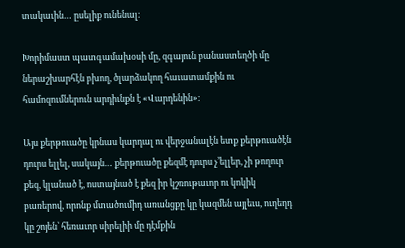տակաւին… ըսելիք ունենալ։

Խորիմաստ պատգամախօսի մը, զգայուն բանաստեղծի մը ներաշխարհէն բխող, ծլարձակող հաւատամքին ու համոզումներուն արդիւնքն է «Վարդենին»։

Այս քերթուածը կրնաս կարդալ ու վերջանալէն ետք քերթուածէն դուրս ելլել, սակայն… քերթուածը քեզմէ դուրս չ’ելլեր, չի թողուր քեզ, կլանած է, ոստայնած է քեզ իր կշռութաւոր ու կոկիկ բառերով, որոնք մտածումիդ առանցքը կը կազմեն այլեւս, ուղեղդ կը շոյեն՝ հեռաւոր սիրելիի մը դէմքին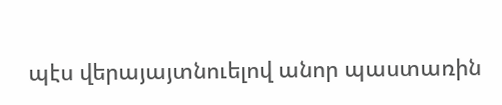պէս վերայայտնուելով անոր պաստառին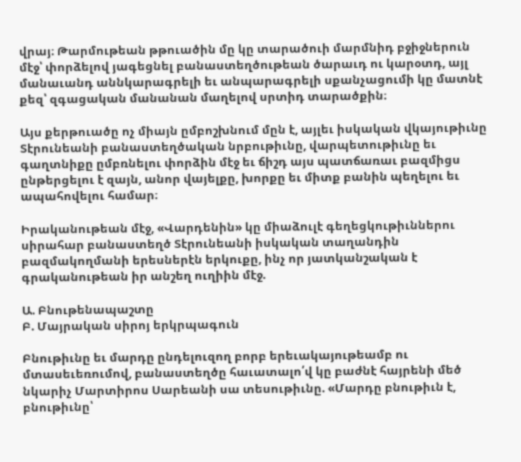վրայ։ Թարմութեան թթուածին մը կը տարածուի մարմնիդ բջիջներուն մէջ՝ փորձելով յագեցնել բանաստեղծութեան ծարաւդ ու կարօտդ, այլ մանաւանդ աննկարագրելի եւ անպարագրելի սքանչացումի կը մատնէ քեզ՝ զգացական մանանան մաղելով սրտիդ տարածքին։

Այս քերթուածը ոչ միայն ըմբոշխնում մըն է, այլեւ իսկական վկայութիւնը Տէրունեանի բանաստեղծական նրբութիւնը, վարպետութիւնը եւ գաղտնիքը ըմբռնելու փորձին մէջ եւ ճիշդ այս պատճառաւ բազմիցս ընթերցելու է զայն, անոր վայելքը, խորքը եւ միտք բանին պեղելու եւ ապահովելու համար։

Իրականութեան մէջ, «Վարդենին» կը միաձուլէ գեղեցկութիւններու սիրահար բանաստեղծ Տէրունեանի իսկական տաղանդին բազմակողմանի երեսներէն երկուքը, ինչ որ յատկանշական է գրականութեան իր անշեղ ուղիին մէջ.

Ա. Բնութենապաշտը
Բ. Մայրական սիրոյ երկրպագուն

Բնութիւնը եւ մարդը ընդելուզող բորբ երեւակայութեամբ ու մտասեւեռումով, բանաստեղծը հաւատալո՛վ կը բաժնէ հայրենի մեծ նկարիչ Մարտիրոս Սարեանի սա տեսութիւնը. «Մարդը բնութիւն է, բնութիւնը՝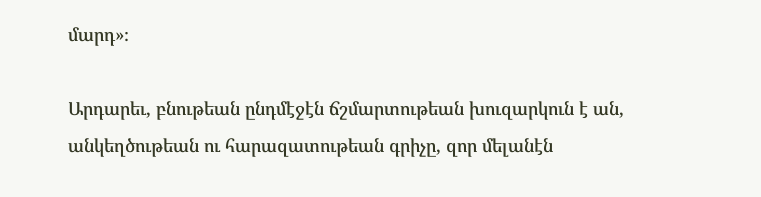մարդ»։

Արդարեւ, բնութեան ընդմէջէն ճշմարտութեան խուզարկուն է ան, անկեղծութեան ու հարազատութեան գրիչը, զոր մելանէն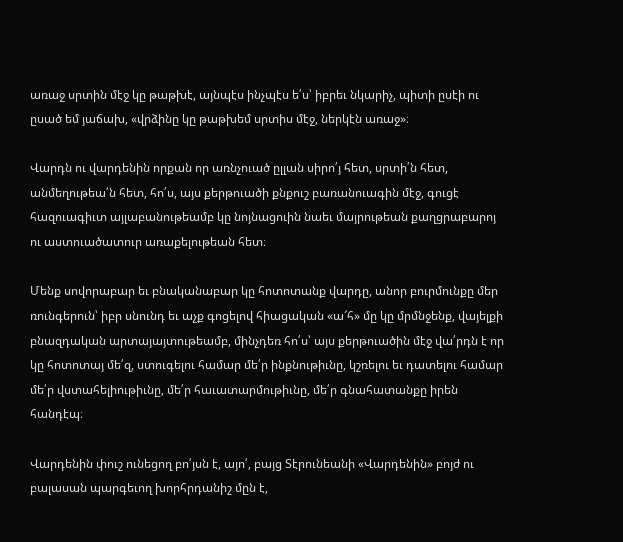առաջ սրտին մէջ կը թաթխէ, այնպէս ինչպէս ե՛ս՝ իբրեւ նկարիչ, պիտի ըսէի ու ըսած եմ յաճախ, «վրձինը կը թաթխեմ սրտիս մէջ, ներկէն առաջ»։

Վարդն ու վարդենին որքան որ առնչուած ըլլան սիրո՛յ հետ, սրտի՛ն հետ, անմեղութեա՛ն հետ, հո՛ս, այս քերթուածի քնքուշ բառանուագին մէջ, գուցէ հազուագիւտ այլաբանութեամբ կը նոյնացուին նաեւ մայրութեան քաղցրաբարոյ ու աստուածատուր առաքելութեան հետ։

Մենք սովորաբար եւ բնականաբար կը հոտոտանք վարդը, անոր բուրմունքը մեր ռունգերուն՝ իբր սնունդ եւ աչք գոցելով հիացական «ա՜հ» մը կը մրմնջենք, վայելքի բնազդական արտայայտութեամբ, մինչդեռ հո՛ս՝ այս քերթուածին մէջ վա՛րդն է որ կը հոտոտայ մե՛զ, ստուգելու համար մե՛ր ինքնութիւնը, կշռելու եւ դատելու համար մե՛ր վստահելիութիւնը, մե՛ր հաւատարմութիւնը, մե՛ր գնահատանքը իրեն հանդէպ։

Վարդենին փուշ ունեցող բո՛յսն է, այո՛, բայց Տէրունեանի «Վարդենին» բոյժ ու բալասան պարգեւող խորհրդանիշ մըն է,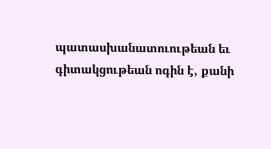պատասխանատուութեան եւ գիտակցութեան ոգին է, քանի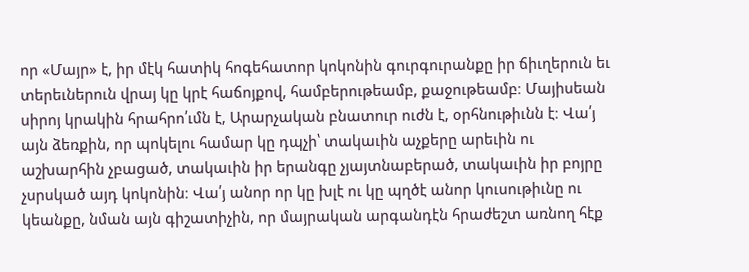որ «Մայր» է, իր մէկ հատիկ հոգեհատոր կոկոնին գուրգուրանքը իր ճիւղերուն եւ տերեւներուն վրայ կը կրէ հաճոյքով, համբերութեամբ, քաջութեամբ։ Մայիսեան սիրոյ կրակին հրահրո՛ւմն է, Արարչական բնատուր ուժն է, օրհնութիւնն է։ Վա՛յ այն ձեռքին, որ պոկելու համար կը դպչի՝ տակաւին աչքերը արեւին ու աշխարհին չբացած, տակաւին իր երանգը չյայտնաբերած, տակաւին իր բոյրը չսրսկած այդ կոկոնին։ Վա՛յ անոր որ կը խլէ ու կը պղծէ անոր կուսութիւնը ու կեանքը, նման այն գիշատիչին, որ մայրական արգանդէն հրաժեշտ առնող հէք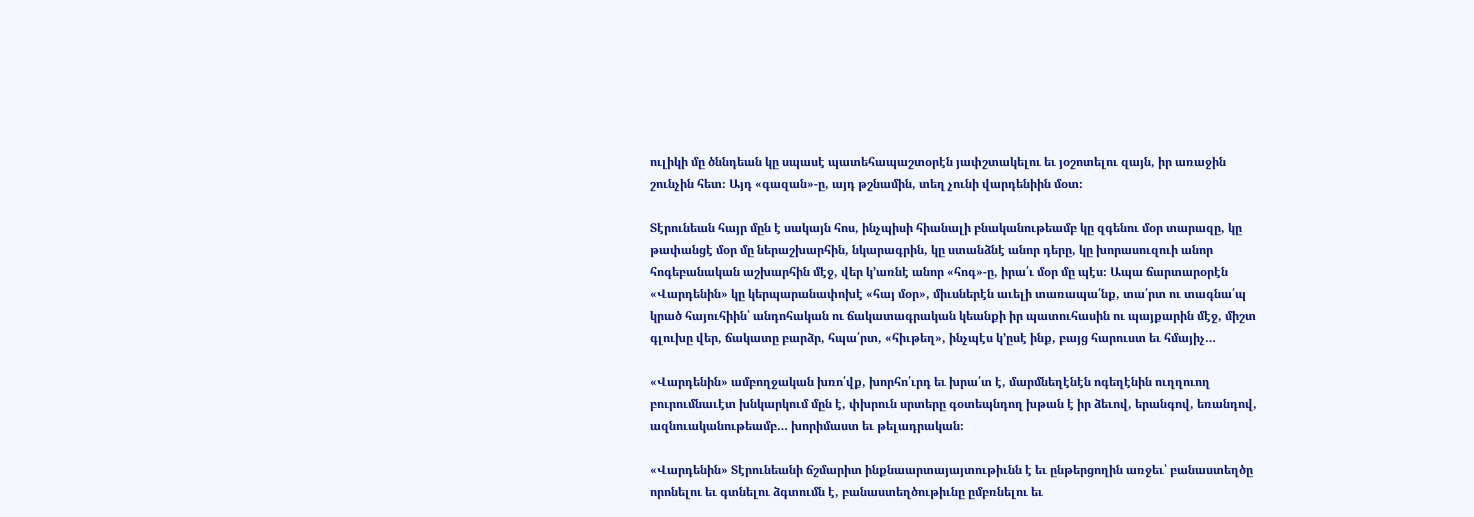ուլիկի մը ծննդեան կը սպասէ պատեհապաշտօրէն յափշտակելու եւ յօշոտելու զայն, իր առաջին շունչին հետ։ Այդ «գազան»-ը, այդ թշնամին, տեղ չունի վարդենիին մօտ։

Տէրունեան հայր մըն է սակայն հոս, ինչպիսի հիանալի բնականութեամբ կը զգենու մօր տարազը, կը թափանցէ մօր մը ներաշխարհին, նկարագրին, կը ստանձնէ անոր դերը, կը խորասուզուի անոր հոգեբանական աշխարհին մէջ, վեր կ’առնէ անոր «հոգ»-ը, իրա՛ւ մօր մը պէս։ Ապա ճարտարօրէն «Վարդենին» կը կերպարանափոխէ «հայ մօր», միւսներէն աւելի տառապա՛նք, տա՛րտ ու տագնա՛պ կրած հայուհիին՝ անդոհական ու ճակատագրական կեանքի իր պատուհասին ու պայքարին մէջ, միշտ գլուխը վեր, ճակատը բարձր, հպա՛րտ, «հիւթեղ», ինչպէս կ’ըսէ ինք, բայց հարուստ եւ հմայիչ…

«Վարդենին» ամբողջական խռո՛վք, խորհո՛ւրդ եւ խրա՛տ է, մարմնեղէնէն ոգեղէնին ուղղուող բուրումնաւէտ խնկարկում մըն է, փխրուն սրտերը գօտեպնդող խթան է իր ձեւով, երանգով, եռանդով, ազնուականութեամբ… խորիմաստ եւ թելադրական։

«Վարդենին» Տէրունեանի ճշմարիտ ինքնաարտայայտութիւնն է եւ ընթերցողին առջեւ՝ բանաստեղծը որոնելու եւ գտնելու ձգտումն է, բանաստեղծութիւնը ըմբռնելու եւ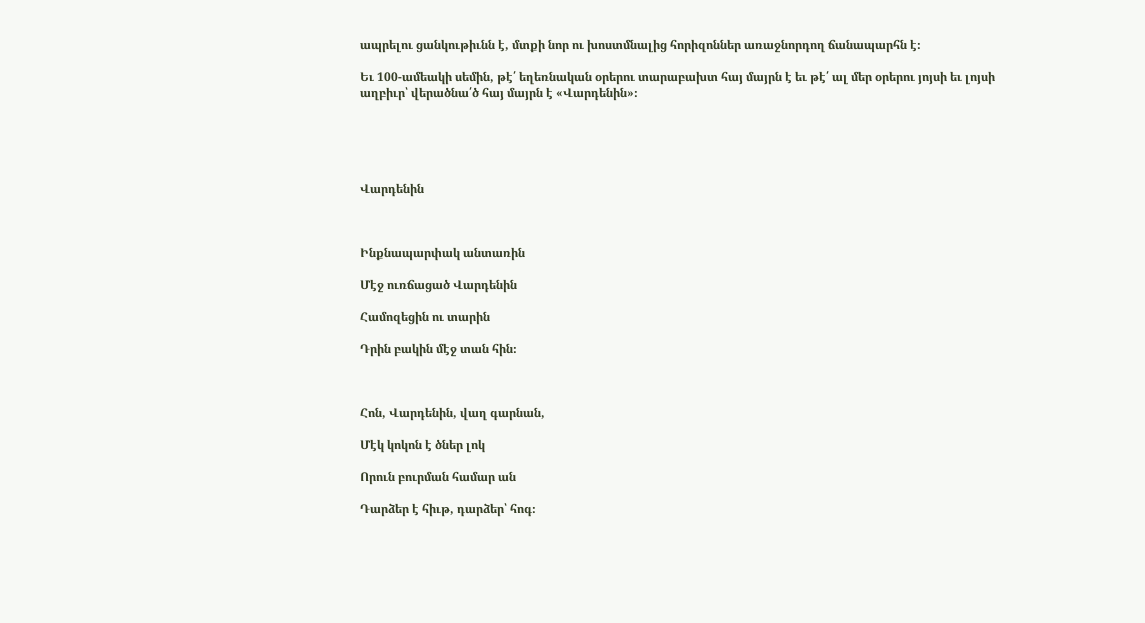ապրելու ցանկութիւնն է, մտքի նոր ու խոստմնալից հորիզոններ առաջնորդող ճանապարհն է։

Եւ 100-ամեակի սեմին, թէ՛ եղեռնական օրերու տարաբախտ հայ մայրն է եւ թէ՛ ալ մեր օրերու յոյսի եւ լոյսի աղբիւր՝ վերածնա՛ծ հայ մայրն է «Վարդենին»։





Վարդենին



Ինքնապարփակ անտառին

Մէջ ուռճացած Վարդենին

Համոզեցին ու տարին

Դրին բակին մէջ տան հին։



Հոն, Վարդենին, վաղ գարնան,

Մէկ կոկոն է ծներ լոկ

Որուն բուրման համար ան

Դարձեր է հիւթ, դարձեր՝ հոգ։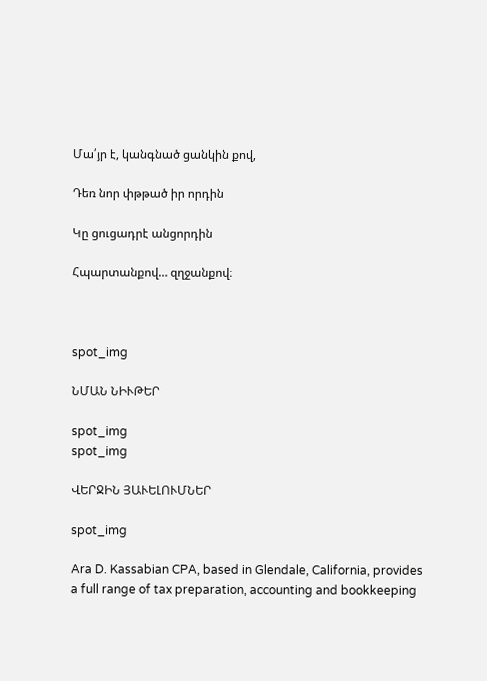Մա՛յր է, կանգնած ցանկին քով,

Դեռ նոր փթթած իր որդին

Կը ցուցադրէ անցորդին

Հպարտանքով… զղջանքով։



spot_img

ՆՄԱՆ ՆԻՒԹԵՐ

spot_img
spot_img

ՎԵՐՋԻՆ ՅԱՒԵԼՈՒՄՆԵՐ

spot_img

Ara D. Kassabian CPA, based in Glendale, California, provides a full range of tax preparation, accounting and bookkeeping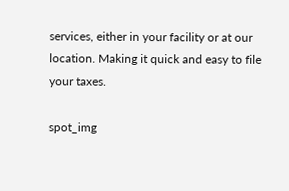services, either in your facility or at our location. Making it quick and easy to file your taxes.

spot_img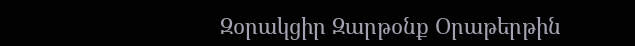Զօրակցիր Զարթօնք Օրաթերթին